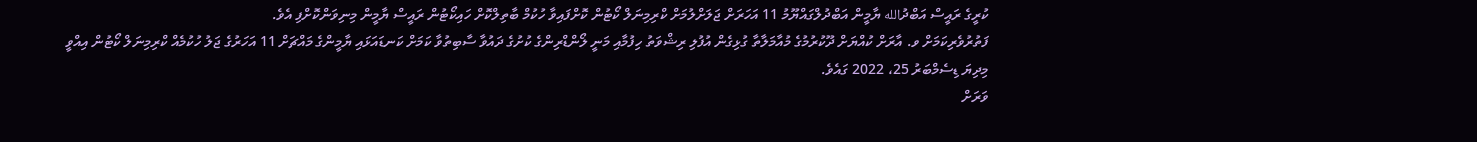ކުރީގެ ރައީސް އަބްދުالله ޔާމީން އަބްދުލްގައްޔޫމު 11 އަހަރަށް ޖަލަށްލުމަށް ކްރިމިނަލް ކޯޓުން ކޮށްފައިވާ ހުކުމް ބާތިލްކޮށް ހައިކޯޓުން ރައީސް ޔާމީން މިނިވަންކޮށްފި އެވެ.
ފަތުރުވެރިކަމަށް ވ. އާރަށް ކުއްޔަށް ދޫކުރުމުގެ މުއާމަލާތާ ގުޅިގެން އުފުލި ރިޝްވަތު ހިފުމާއި މަނީ ލޯންޑްރިންގެ ކުށުގެ ދައުވާ ސާބިތުވާ ކަމަށް ކަނޑައަޅައި ޔާމީންގެ މައްޗަށް 11 އަހަރުގެ ޖަލު ހުކުމެއް ކްރިމިނަލް ކޯޓުން އިއްވީ މިދިޔަ ޑިސެމްބަރު 25، 2022 ގައެވެ.
ވަރަށް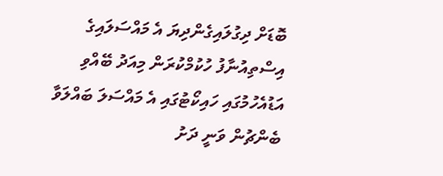ބޮޑަށް ދިގުލައިގެންދިޔަ އެ މައްސަލައިގެ އިސްތިއުނާފު ހުކުމްކުރަން މިއަދު ބޭއްވި އަޑުއެހުމުގައި ހައިކޯޓުގައި އެ މައްސަލަ ބައްލަވާ ބެންޗުން ވަނީ ދަށު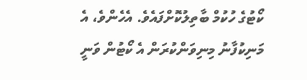ކޯޓުގެ ހުކުމް ބާތިލުކޮށްފައެވެ. އެހެންވެ، އެ މަނިކުފާނު މިނިވަންކުރަން އެ ކޯޓުން ވަނީ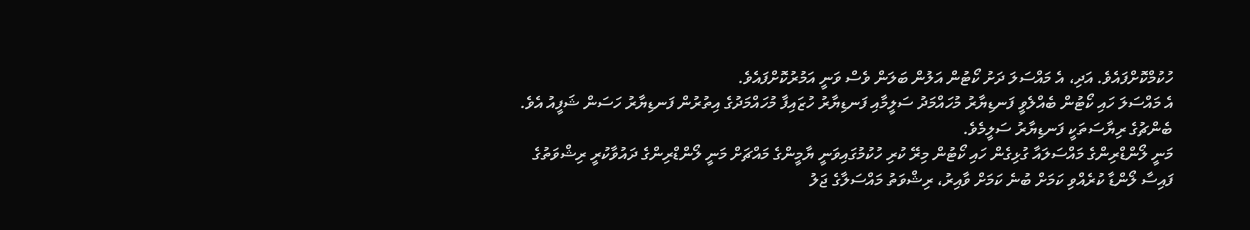ހުކުމްކޮށްފައެވެ. އަދި، އެ މައްސަލަ ދަށު ކޯޓުން އަލުން ބަލަން ވެސް ވަނީ އަމުރުކޮށްފައެވެ.
އެ މައްސަލަ ހައި ކޯޓުން ބެއްލެވީ ފަނޑިޔާރު މުހައްމަދު ސަލީމާއި ފަނޑިޔާރު ހުޒައިފާ މުހައްމަދުގެ އިތުރުން ފަނޑިޔާރު ހަސަން ޝަފީއު އެވެ. ބެންޗުގެ ރިޔާސަތަކީ ފަނޑިޔާރު ސަލީމެވެ.
މަނީ ލޯންޑްރިންގެ މައްސަލައާ ގުޅިގެން ހައި ކޯޓުން މިރޭ ކުރި ހުކުމުގައިވަނީ ޔާމީންގެ މައްޗަށް މަނީ ލޯންޑްރިންގެ ދައުވާކުރީ ރިޝްވަތުގެ ފައިސާ ލޯންޑާ ކުރެއްވި ކަމަށް ބުނެ ކަމަށް ވާއިރު، ރިޝްވަތު މައްސަލާގެ ޖަލު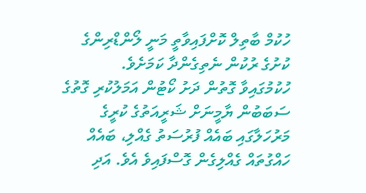ހުކުމް ބާތިލް ކޮށްފައިވާތީ މަނީ ލޯންޑްރިންގެ ކުށުގެ ރުކުން ނެތިގެންދާ ކަމަށެވެ.
ހުކުމުގައިވާ ގޮތުން ދަށު ކޯޓުން އަމަލުކުރި ގޮތުގެ ސަބަބުން ޔާމީނަށް ޝަރީއަތުގެ ކުރީގެ މަރުހަލާގައި ބައެއް ފުރުސަތު ގެއްލި، ބައެއް ހައްގުތައް ގެއްލިގެން ގޮސްފައިވެ އެވެ. އަދި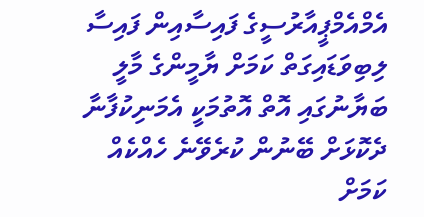އެމްއެމްޕީއާރުސީގެ ފައިސާއިން ފައިސާ ލިބިވަޑައިގަތް ކަމަށް ޔާމީންގެ މާލީ ބަޔާނުގައި އޮތް އޮތުމަކީ އެމަނިކުފާނާ ދެކޮޅަށް ބޭނުން ކުރެވޭނެ ހެއްކެއް ކަމަށް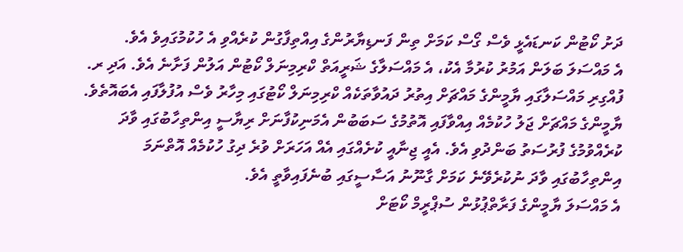ދަށު ކޯޓުން ކަނޑައެޅީ ވެސް ގޯސް ކަމަށް ތިން ފަނޑިޔާރުންގެ އިއްތިފާގުން ކުރެއްވި އެ ހުކުމުގައިވެ އެވެ.
އެ މައްސަލަ ބަލަން އަމުރު ކުރުމާ އެކު، އެ މައްސަލާގެ ޝަރީއަތް ކްރިމިނަލް ކޯޓުން އަލުން ފަށާނެ އެވެ. އަދި ރ. ފުއްގިރި މައްސަލާގައި ޔާމީންގެ މައްޗަށް އިތުރު ދައުވާތަކެއް ކްރިމިނަލް ކޯޓުގައި މިހާރު ވެސް އުފުލާފައި އެބައޮތެވެ.
ޔާމީންގެ މައްޗަށް ޖަލު ހުކުމެއް އިއްވާފައި އޮތުމުގެ ސަބަބުން އެމަނިކުފާނަށް ރިޔާސީ އިންތިހާބުގައި ވާދަ ކުރެއްވުމުގެ ފުރުސަތު ބަންދުވި އެވެ. އެއީ ޖިނާއީ ކުށެއްގައި އެއް އަހަރަށް ވުރެ ދިގު ހުކުމެއް އޮތްނަމަ އިންތިހާބުގައި ވާދަ ނުކުރެވޭނެ ކަމަށް ގާނޫނު އަސާސީގައި ބުނެފައިވާތީ އެވެ.
އެ މައްސަލަ ޔާމީންގެ ފަރާތްޕުޅުން ސުޕްރީމް ކޯޓަށް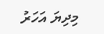މިދިޔަ އަހަރު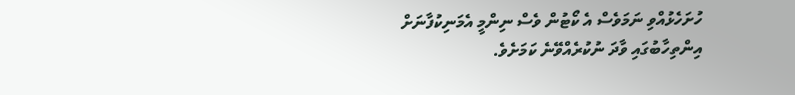ހުށަހެޅުއްވި ނަމަވެސް އެ ކޯޓުން ވެސް ނިންމީ އެމަނިކުފާނަށް އިންތިހާބުގައި ވާދަ ނުކުރެއްވޭނެ ކަމަށެވެ.